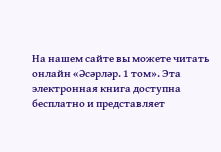На нашем сайте вы можете читать онлайн «Әсәрләр. 1 том». Эта электронная книга доступна бесплатно и представляет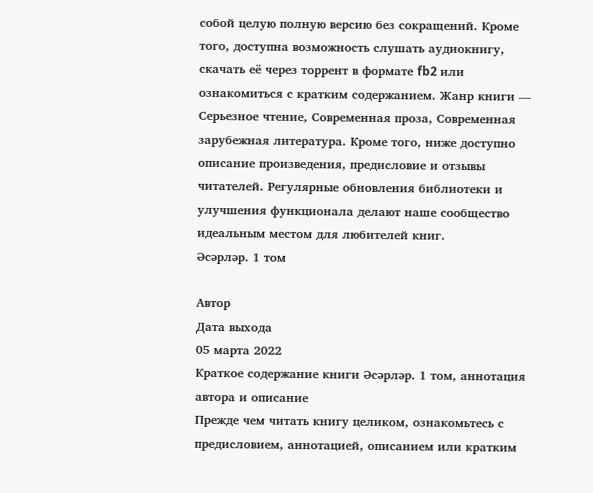собой целую полную версию без сокращений. Кроме того, доступна возможность слушать аудиокнигу, скачать её через торрент в формате fb2 или ознакомиться с кратким содержанием. Жанр книги — Серьезное чтение, Современная проза, Современная зарубежная литература. Кроме того, ниже доступно описание произведения, предисловие и отзывы читателей. Регулярные обновления библиотеки и улучшения функционала делают наше сообщество идеальным местом для любителей книг.
Әсәрләр. 1 том

Автор
Дата выхода
05 марта 2022
Краткое содержание книги Әсәрләр. 1 том, аннотация автора и описание
Прежде чем читать книгу целиком, ознакомьтесь с предисловием, аннотацией, описанием или кратким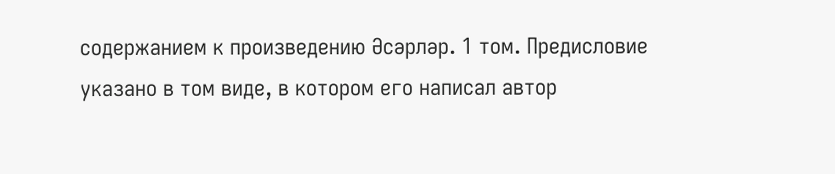содержанием к произведению Әсәрләр. 1 том. Предисловие указано в том виде, в котором его написал автор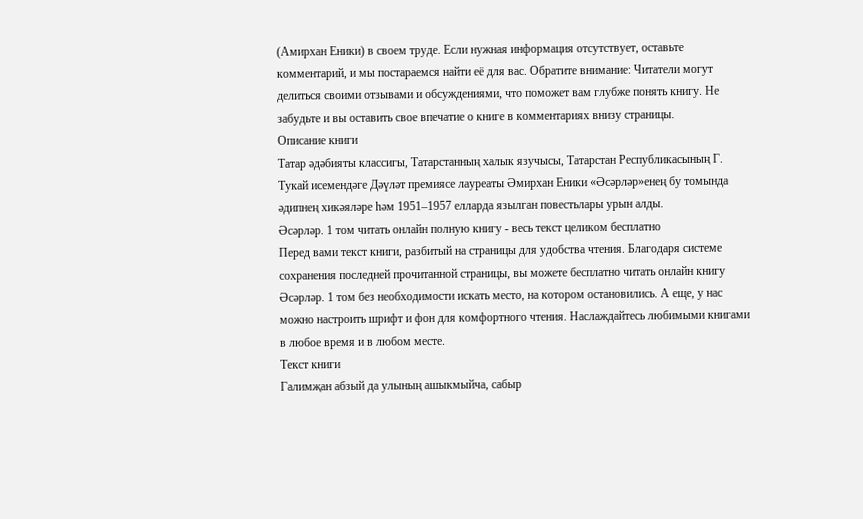(Амирхан Еники) в своем труде. Если нужная информация отсутствует, оставьте комментарий, и мы постараемся найти её для вас. Обратите внимание: Читатели могут делиться своими отзывами и обсуждениями, что поможет вам глубже понять книгу. Не забудьте и вы оставить свое впечатие о книге в комментариях внизу страницы.
Описание книги
Татар әдәбияты классигы, Татарстанның халык язучысы, Татарстан Республикасының Г. Тукай исемендәге Дәүләт премиясе лауреаты Әмирхан Еники «Әсәрләр»енең бу томында әдипнең хикәяләре һәм 1951–1957 елларда язылган повестьлары урын алды.
Әсәрләр. 1 том читать онлайн полную книгу - весь текст целиком бесплатно
Перед вами текст книги, разбитый на страницы для удобства чтения. Благодаря системе сохранения последней прочитанной страницы, вы можете бесплатно читать онлайн книгу Әсәрләр. 1 том без необходимости искать место, на котором остановились. А еще, у нас можно настроить шрифт и фон для комфортного чтения. Наслаждайтесь любимыми книгами в любое время и в любом месте.
Текст книги
Галимҗан абзый да улының ашыкмыйча, сабыр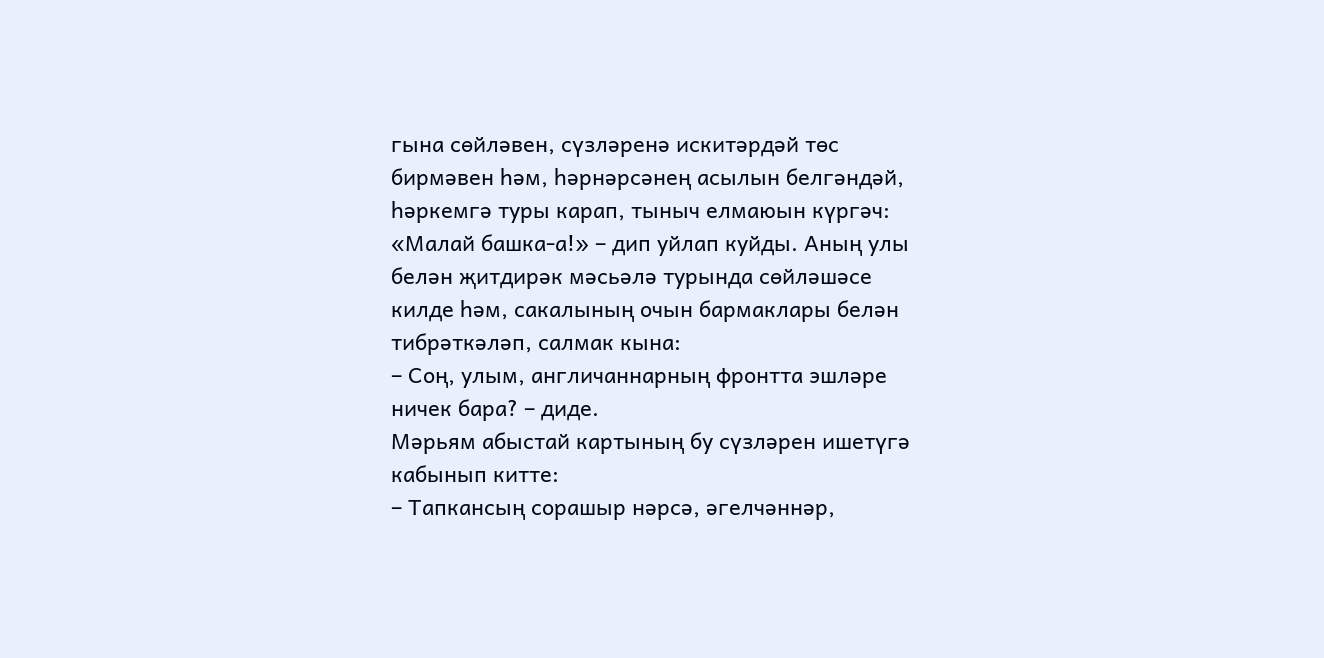гына сөйләвен, сүзләренә искитәрдәй төс бирмәвен һәм, һәрнәрсәнең асылын белгәндәй, һәркемгә туры карап, тыныч елмаюын күргәч: «Малай башка-а!» – дип уйлап куйды. Аның улы белән җитдирәк мәсьәлә турында сөйләшәсе килде һәм, сакалының очын бармаклары белән тибрәткәләп, салмак кына:
– Соң, улым, англичаннарның фронтта эшләре ничек бара? – диде.
Мәрьям абыстай картының бу сүзләрен ишетүгә кабынып китте:
– Тапкансың сорашыр нәрсә, әгелчәннәр,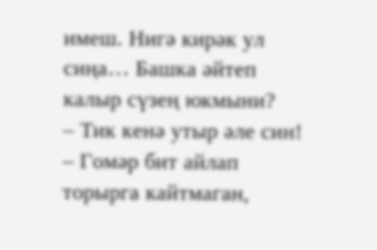имеш. Нигә кирәк ул сиңа… Башка әйтеп калыр сүзең юкмыни?
– Тик кенә утыр әле син!
– Гомәр бит айлап торырга кайтмаган,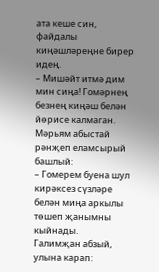ата кеше син, файдалы киңәшләреңне бирер идең.
– Мишәйт итмә дим мин сиңа! Гомәрнең безнең киңәш белән йөрисе калмаган.
Мәрьям абыстай рәнҗеп еламсырый башлый:
– Гомерем буена шул кирәксез сүзләре белән миңа аркылы төшеп җанымны кыйнады.
Галимҗан абзый, улына карап: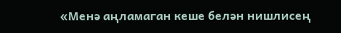«Менә аңламаган кеше белән нишлисең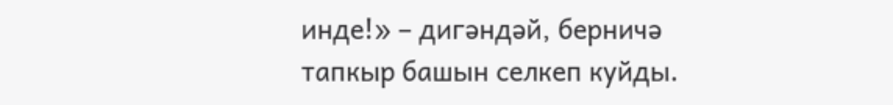инде!» – дигәндәй, берничә тапкыр башын селкеп куйды.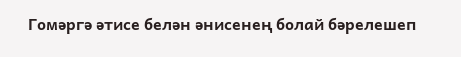Гомәргә әтисе белән әнисенең болай бәрелешеп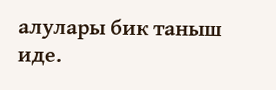алулары бик таныш иде.